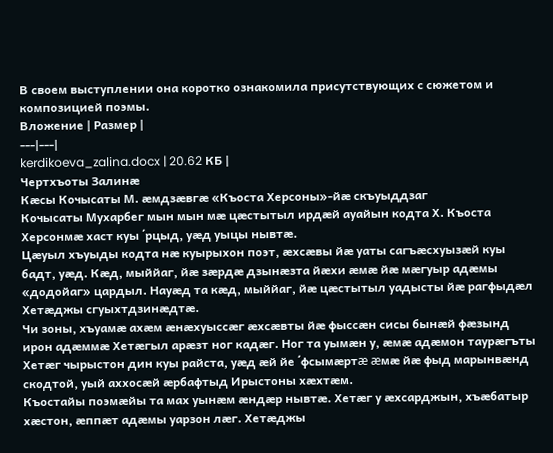В своем выступлении она коротко ознакомила присутствующих с сюжетом и композицией поэмы.
Вложение | Размер |
---|---|
kerdikoeva_zalina.docx | 20.62 КБ |
Чертхъоты Залинæ
Кæсы Кочысаты М. æмдзæвгæ «Къоста Херсоны»-йæ скъуыддзаг
Кочысаты Мухарбег мын мын мæ цæстытыл ирдæй ауайын кодта Х. Къоста Херсонмæ хаст куы ΄рцыд, уæд уыцы нывтæ.
Цæуыл хъуыды кодта нæ куырыхон поэт, æхсæвы йæ уаты сагъæсхуызæй куы бадт, уæд. Кæд, мыййаг, йæ зæрдæ дзынæзта йæхи æмæ йæ мæгуыр адæмы «додойаг» цардыл. Науæд та кæд, мыййаг, йæ цæстытыл уадысты йæ рагфыдæл Хетæджы сгуыхтдзинæдтæ.
Чи зоны, хъуамæ ахæм æнæхуыссæг æхсæвты йæ фыссæн сисы бынæй фæзынд ирон адæммæ Хетæгыл арæзт ног кадæг. Ног та уымæн у, æмæ адæмон таурæгъты Хетæг чырыстон дин куы райста, уæд æй йе ΄фсымæртæ æмæ йæ фыд марынвæнд скодтой, уый аххосæй æрбафтыд Ирыстоны хæхтæм.
Къостайы поэмæйы та мах уынæм æндæр нывтæ. Хетæг у æхсарджын, хъæбатыр хæстон, æппæт адæмы уарзон лæг. Хетæджы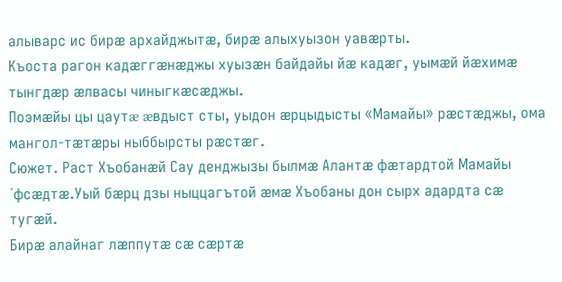алыварс ис бирæ архайджытæ, бирæ алыхуызон уавæрты.
Къоста рагон кадæггæнæджы хуызæн байдайы йæ кадæг, уымæй йæхимæ тынгдæр æлвасы чиныгкæсæджы.
Поэмæйы цы цаутæ æвдыст сты, уыдон æрцыдысты «Мамайы» рæстæджы, ома мангол-тæтæры ныббырсты рæстæг.
Сюжет. Раст Хъобанæй Сау денджызы былмæ Алантæ фæтардтой Мамайы ΄фсæдтæ.Уый бæрц дзы ныццагътой æмæ Хъобаны дон сырх адардта сæ тугæй.
Бирæ алайнаг лæппутæ сæ сæртæ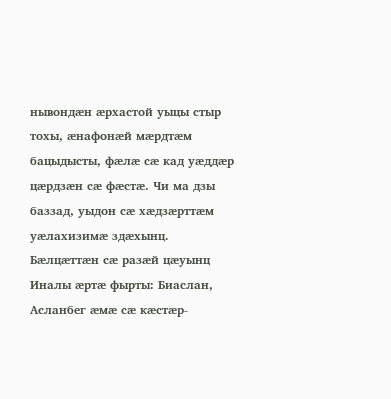нывондæн æрхастой уыцы стыр тохы, æнафонæй мæрдтæм бацыдысты, фæлæ сæ кад уæддæр цæрдзæн сæ фæстæ. Чи ма дзы баззад, уыдон сæ хæдзæрттæм уæлахизимæ здæхынц. Бæлцæттæн сæ разæй цæуынц Иналы æртæ фырты: Биаслан, Асланбег æмæ сæ кæстæр-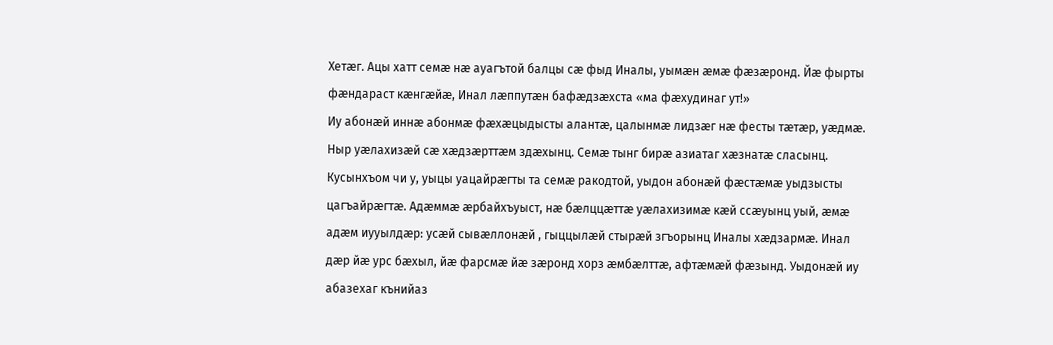Хетæг. Ацы хатт семæ нæ ауагътой балцы сæ фыд Иналы, уымæн æмæ фæзæронд. Йæ фырты фæндараст кæнгæйæ, Инал лæппутæн бафæдзæхста «ма фæхудинаг ут!»
Иу абонæй иннæ абонмæ фæхæцыдысты алантæ, цалынмæ лидзæг нæ фесты тæтæр, уæдмæ. Ныр уæлахизæй сæ хæдзæрттæм здæхынц. Семæ тынг бирæ азиатаг хæзнатæ сласынц. Кусынхъом чи у, уыцы уацайрæгты та семæ ракодтой, уыдон абонæй фæстæмæ уыдзысты цагъайрæгтæ. Адæммæ æрбайхъуыст, нæ бæлццæттæ уæлахизимæ кæй ссæуынц уый, æмæ адæм иууылдæр: усæй сывæллонæй , гыццылæй стырæй згъорынц Иналы хæдзармæ. Инал дæр йæ урс бæхыл, йæ фарсмæ йæ зæронд хорз æмбæлттæ, афтæмæй фæзынд. Уыдонæй иу абазехаг кънийаз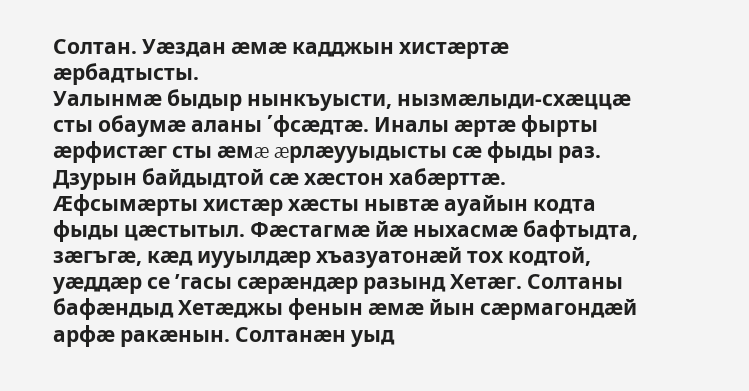Солтан. Уæздан æмæ кадджын хистæртæ æрбадтысты.
Уалынмæ быдыр нынкъуысти, нызмæлыди-схæццæ сты обаумæ аланы ΄фсæдтæ. Иналы æртæ фырты æрфистæг сты æмæ æрлæууыдысты сæ фыды раз. Дзурын байдыдтой сæ хæстон хабæрттæ. Æфсымæрты хистæр хæсты нывтæ ауайын кодта фыды цæстытыл. Фæстагмæ йæ ныхасмæ бафтыдта, зæгъгæ, кæд иууылдæр хъазуатонæй тох кодтой, уæддæр се ’гасы сæрæндæр разынд Хетæг. Солтаны бафæндыд Хетæджы фенын æмæ йын сæрмагондæй арфæ ракæнын. Солтанæн уыд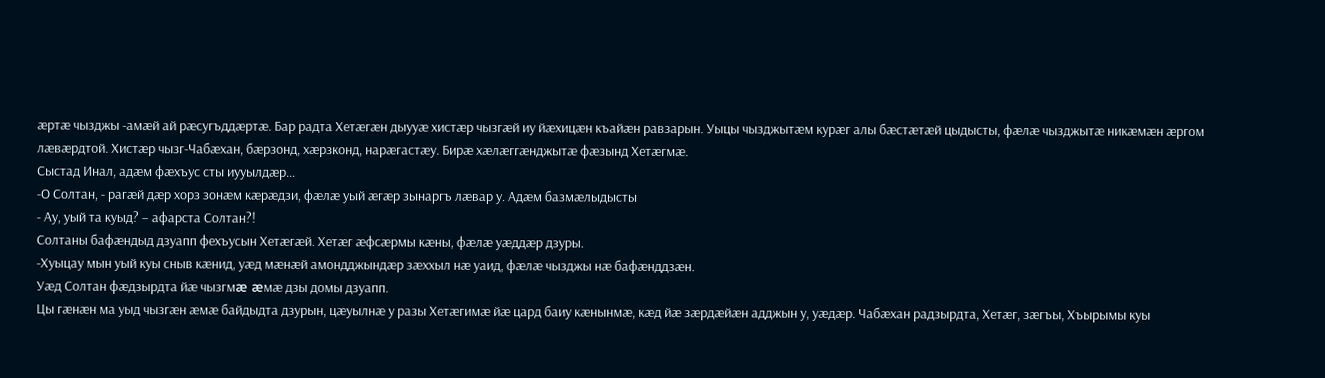æртæ чызджы -амæй ай рæсугъддæртæ. Бар радта Хетæгæн дыууæ хистæр чызгæй иу йæхицæн къайæн равзарын. Уыцы чызджытæм курæг алы бæстæтæй цыдысты, фæлæ чызджытæ никæмæн æргом лæвæрдтой. Хистæр чызг-Чабæхан, бæрзонд, хæрзконд, нарæгастæу. Бирæ хæлæггæнджытæ фæзынд Хетæгмæ.
Сыстад Инал, адæм фæхъус сты иууылдæр…
-О Солтан, - рагæй дæр хорз зонæм кæрæдзи, фæлæ уый æгæр зынаргъ лæвар у. Адæм базмæлыдысты
- Ау, уый та куыд? – афарста Солтан?!
Солтаны бафæндыд дзуапп фехъусын Хетæгæй. Хетæг æфсæрмы кæны, фæлæ уæддæр дзуры.
-Хуыцау мын уый куы сныв кæнид, уæд мæнæй амондджындæр зæххыл нæ уаид, фæлæ чызджы нæ бафæнддзæн.
Уæд Солтан фæдзырдта йæ чызгмæ æмæ дзы домы дзуапп.
Цы гæнæн ма уыд чызгæн æмæ байдыдта дзурын, цæуылнæ у разы Хетæгимæ йæ цард баиу кæнынмæ, кæд йæ зæрдæйæн адджын у, уæдæр. Чабæхан радзырдта, Хетæг, зæгъы, Хъырымы куы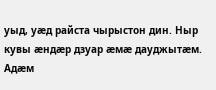уыд, уæд райста чырыстон дин. Ныр кувы æндæр дзуар æмæ дауджытæм.
Адæм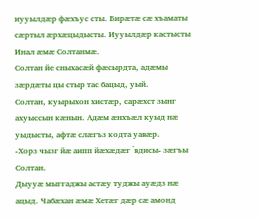иууылдæр фæхъус сты. Бирæтæ сæ хъаматы сæртыл æрхæцыдысты. Иууылдæр кастысты Инал æмæ Солтанмæ.
Солтан йе сныхасæй фæсырдта, адæмы зæрдæты цы стыр тас бацыд, уый.
Солтан, куырыхон хистæр, сарæхст зынг ахуыссын кæнын. Адæм æнхъæл куыд нæ уыдысты, афтæ слæгъз кодта уавæр.
-Хорз чызг йæ аипп йæхæдæг ΄вдисы- зæгъы Солтан.
Дыууæ мыггаджы астæу туджы ауæдз нæ ацыд. Чабæхан æмæ Хетæг дæр сæ амонд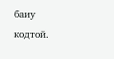баиу кодтой.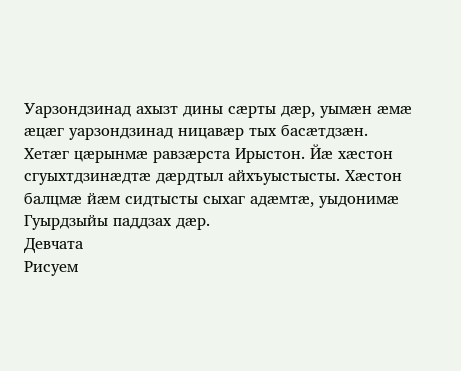Уарзондзинад ахызт дины сæрты дæр, уымæн æмæ æцæг уарзондзинад ницавæр тых басæтдзæн.
Хетæг цæрынмæ равзæрста Ирыстон. Йæ хæстон сгуыхтдзинæдтæ дæрдтыл айхъуыстысты. Хæстон балцмæ йæм сидтысты сыхаг адæмтæ, уыдонимæ Гуырдзыйы паддзах дæр.
Девчата
Рисуем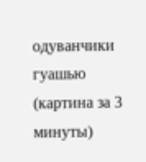одуванчики гуашью (картина за 3 минуты)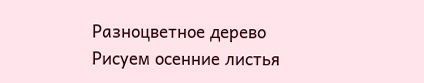Разноцветное дерево
Рисуем осенние листья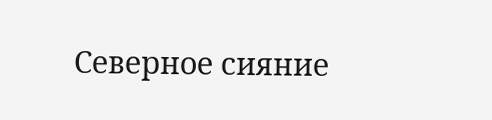Северное сияние